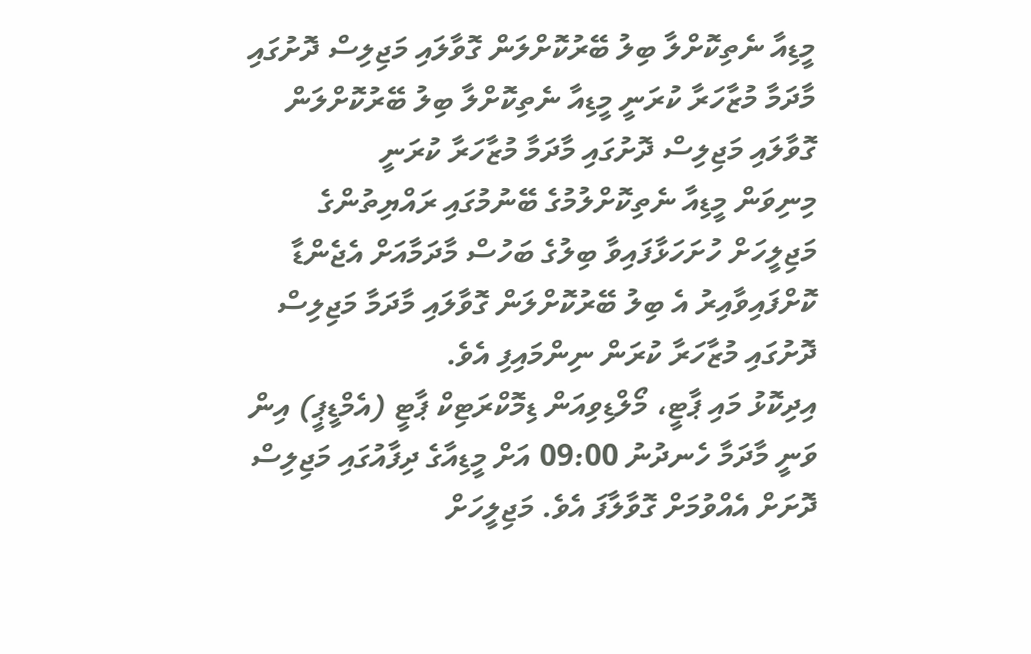މީޑިއާ ނެތިކޮށްލާ ބިލު ބޭރުކޮށްލަން ގޮވާލައި މަޖިލިސް ދޮށުގައި މާދަމާ މުޒާހަރާ ކުރަނީ މީޑިއާ ނެތިކޮށްލާ ބިލު ބޭރުކޮށްލަން ގޮވާލައި މަޖިލިސް ދޮށުގައި މާދަމާ މުޒާހަރާ ކުރަނީ
މިނިވަން މީޑިއާ ނެތިކޮށްލުމުގެ ބޭނުމުގައި ރައްޔިތުންގެ މަޖިލީހަށް ހުށަހަޅާފައިވާ ބިލުގެ ބަހުސް މާދަމާއަށް އެޖެންޑާ ކޮށްފައިވާއިރު އެ ބިލު ބޭރުކޮށްލަން ގޮވާލައި މާދަމާ މަޖިލިސް ދޮށުގައި މުޒާހަރާ ކުރަން ނިންމައިފި އެވެ.
އިދިކޮޅު މައި ޕާޓީ، މޯލްޑިވިއަން ޑިމޮކްރަޓިކް ޕާޓީ (އެމްޑީޕީ) އިން ވަނީ މާދަމާ ހެނދުނު 09:00 އަށް މީޑިއާގެ ދިފާއުގައި މަޖިލިސް ދޮށަށް އެއްވުމަށް ގޮވާލާފަ އެވެ. މަޖިލީހަށް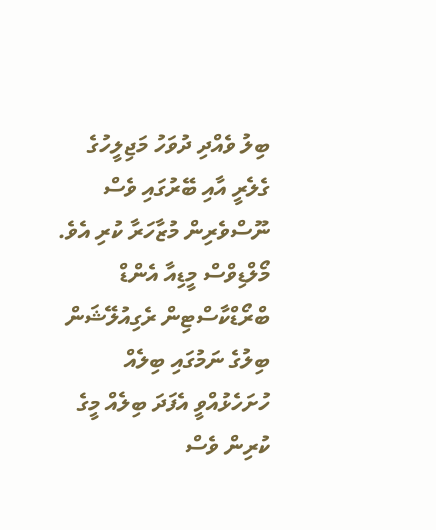ބިލު ވެއްދި ދުވަހު މަޖިލީހުގެ ގެލެރީ އާއި ބޭރުގައި ވެސް ނޫސްވެރިން މުޒާހަރާ ކުރި އެވެ.
މޯލްޑިވްސް މީޑިއާ އެންޑް ބްރޯޑްކާސްޓިން ރެގިއުލޭޝަން ބިލުގެ ނަމުގައި ބިލެއް ހުށަހެޅުއްވީ އެފަދަ ބިލެއް މީގެ ކުރިން ވެސް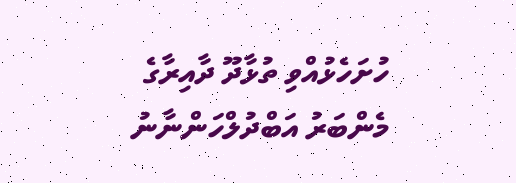ހުށަހެޅުއްވި ތުޅާދޫ ދާއިރާގެ މެންބަރު އަބްދުލްހަންނާނު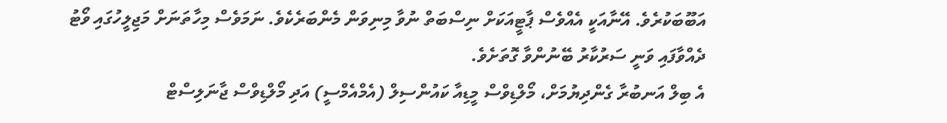އަބޫބަކުރެވެ. އޭނާއަކީ އެއްވެސް ޕާޓީއަކަށް ނިސްބަތް ނުވާ މިނިވަން މެންބަރެކެވެ. ނަމަވެސް މިހާތަނަށް މަޖިލީހުގައި ވޯޓު ދެއްވާފައި ވަނީ ސަރުކާރު ބޭނުންވާ ގޮތަށެވެ.
އެ ބިލް އަނބުރާ ގެންދިޔުމަށް، މޯލްޑިވްސް މީޑިއާ ކައުންސިލް (އެމްއެމްސީ) އަދި މޯލްޑިވްސް ޖާނަލިސްޓް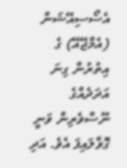އެސޯސިއޭޝަން (އެމްޖޭއޭ) ގެ އިތުރުން ގިނަ އަދަދެއްގެ ނޫސްވެރިން ވަނީ ގޮވާލައިފަ އެވެ. އަދި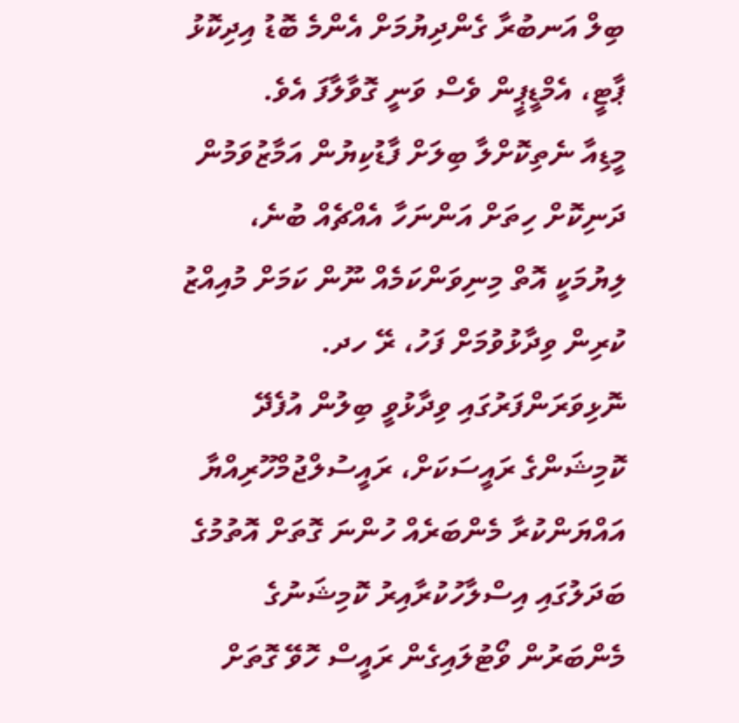ބިލް އަނބުރާ ގެންދިޔުމަށް އެންމެ ބޮޑު އިދިކޮޅު ޕާޓީ، އެމްޑީޕީން ވެސް ވަނީ ގޮވާލާފަ އެވެ.
މީޑިއާ ނެތިކޮށްލާ ބިލަށް ފާޑުކިޔުން އަމާޒުވަމުން ދަނިކޮށް ހިތަށް އަންނަހާ އެއްޗެއް ބުނެ، ލިޔުމަކީ އޮތް މިނިވަންކަމެއް ނޫން ކަމަށް މުއިއްޒު ކުރިން ވިދާޅުވުމަށް ފަހު، ރޭ ހދ. ނޮޅިވަރަންފަރުގައި ވިދާޅުވީ ބިލުން އުފެދޭ ކޮމިޝަންގެ ރައީސަކަށް، ރައީސުލްޖުމްހޫރިއްޔާ އައްޔަންކުރާ މެންބަރެއް ހުންނަ ގޮތަށް އޮތުމުގެ ބަދަލުގައި އިސްލާހުކުރާއިރު ކޮމިޝަނުގެ މެންބަރުން ވޯޓުލައިގެން ރައީސް ހޮވޭ ގޮތަށް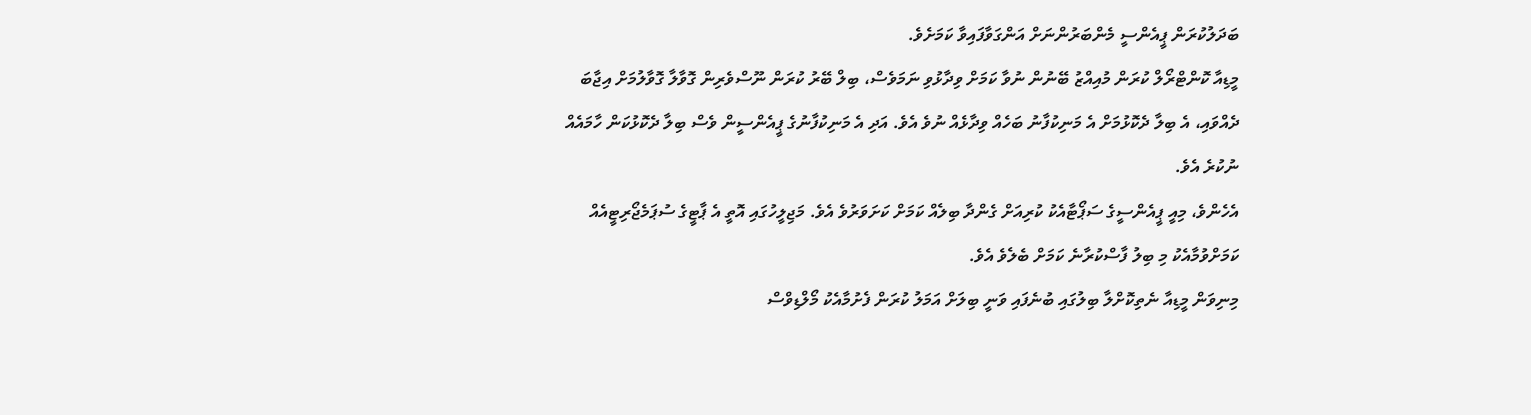ބަދަލުކުރަން ޕީއެންސީ މެންބަރުންނަށް އަންގަވާފައިވާ ކަމަށެވެ.
މީޑިއާ ކޮންޓްރޯލް ކުރަން މުއިއްޒު ބޭނުން ނުވާ ކަމަށް ވިދާޅުވި ނަމަވެސް، ބިލް ބޭރު ކުރަން ނޫސްވެރިން ގޮވާލާ ގޮވާލުމަށް އިޖާބަ ދެއްވައި، އެ ބިލާ ދެކޮޅުމަށް އެ މަނިކުފާނު ބަހެއް ވިދާޅެއް ނުވެ އެވެ. އަދި އެ މަނިކުފާނުގެ ޕީއެންސީން ވެސް ބިލާ ދެކޮޅުކަން ހާމައެއް ނުކުރެ އެވެ.
އެހެންވެ، މިއީ ޕީއެންސީގެ ސަޕޯޓާއެކު ކުރިއަށް ގެންދާ ބިލެއް ކަމަށް ކަށަވަރުވެ އެވެ. މަޖިލީހުގައި އޮތީ އެ ޕާޓީގެ ސުޕަމެޖޯރިޓީއެއް ކަމަށްވުމާއެކު މި ބިލު ފާސްކުރާނެ ކަމަށް ބެލެވެ އެވެ.
މިނިވަން މީޑިއާ ނެތިކޮށްލާ ބިލުގައި ބުނެފައި ވަނީ ބިލަށް އަމަލު ކުރަން ފެށުމާއެކު މޯލްޑިވްސް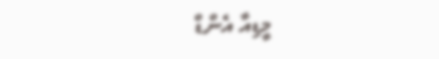މީޑިއާ އެންޑް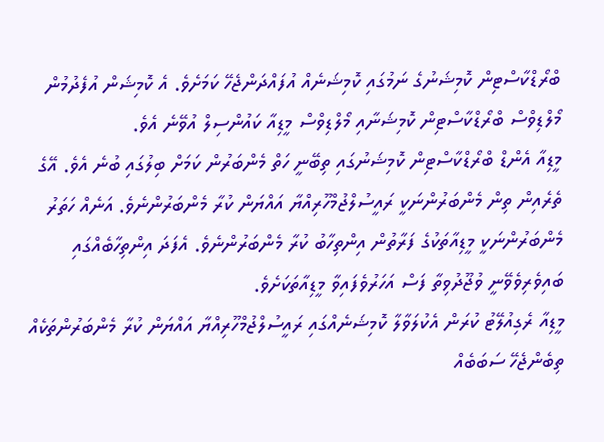ބްރޯޑްކާސްޓިން ކޮމިޝަނުގެ ނަމުގައި ކޮމިޝަނެއް އުފައްދަންޖެހޭ ކަމަށެވެ. އެ ކޮމިޝަން އުފެދުމުން މޯލްޑިވްސް ބްރޯޑްކާސްޓިން ކޮމިޝަނާއި މޯލްޑިވްސް މީޑިއާ ކައުންސިލް އުވޭނެ އެވެ.
މީޑިއާ އެންޑް ބްރޯޑްކާސްޓިން ކޮމިޝަނުގައި ތިބޭނީ ހަތް މެންބަރުން ކަމަށް ބިލުގައި ބުނެ އެވެ. އޭގެ ތެރެއިން ތިން މެންބަރުންނަކީ ރައީސުލްޖުމްހޫރިއްޔާ އައްޔަން ކުރާ މެންބަރުންނެވެ. އަނެއް ހަތަރު މެންބަރުންނަކީ މީޑިއާތަކުގެ ފަރާތުން އިންތިހާބު ކުރާ މެންބަރުންނެވެ. އެފަދަ އިންތިހާބެއްގައި ބައިވެރިވެވޭނީ ވުޖޫދުވިތާ ފަސް އަހަރުވެފައިވާ މީޑިއާތަކަށެވެ.
މީޑިއާ ރެގިއުލޭޓު ކުރަން އެކުލަވާލާ ކޮމިޝަނެއްގައި ރައީސުލްޖުމްހޫރިއްޔާ އައްޔަން ކުރާ މެންބަރުންތަކެއް ތިބެންޖެހޭ ސަބަބެއް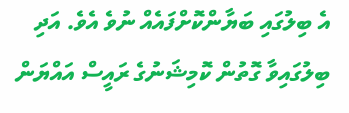އެ ބިލުގައި ބަޔާންކޮށްފައެއް ނުވެ އެވެ. އަދި ބިލުގައިވާ ގޮތުން ކޮމިޝަނުގެ ރައީސް އައްޔަން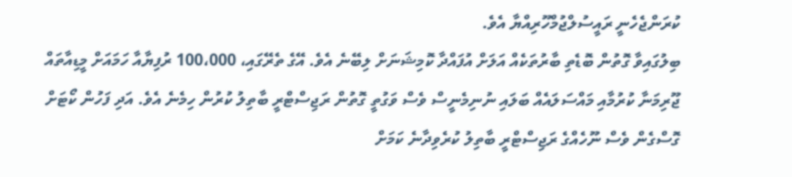ކުރަންޖެހެނީ ރައީސުލްޖުމްހޫރިއްޔާ އެވެ.
ބިލުގައިވާ ގޮތުން ބޮޑެތި ބާރުތަކެއް އަލަށް އުފައްދާ ކޮމިޝަނަށް ލިބޭނެ އެވެ. އޭގެ ތެރޭގައި، 100،000 ރުފިޔާއާ ހަމައަށް މީޑިއާތައް ޖޫރިމަނާ ކުރުމާއި މައްސަލައެއް ބަލައި ނުނިމެނީސް ވެސް ވަގުތީ ގޮތުން ރަޖިސްޓްރީ ބާތިލު ކުރުން ހިމެނެ އެވެ. އަދި ފަހުން ކޯޓަށް ގޮސްގެން ވެސް ނޫހެއްގެ ރަޖިސްޓްރީ ބާތިލު ކުރެވިދާނެ ކަމަށް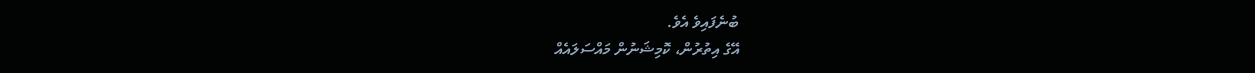ބުނެފައިވެ އެވެ.
އޭގެ އިތުރުން، ކޮމިޝަނުން މައްސަލައެއް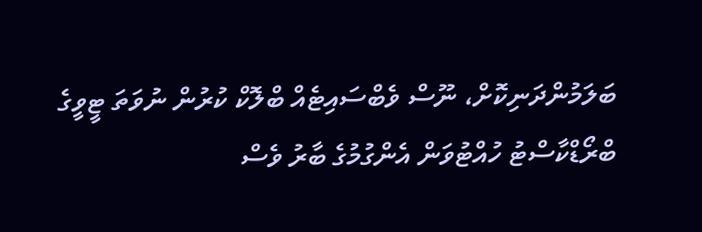ބަލަމުންދަނިކޮށް، ނޫސް ވެބްސައިޓެއް ބްލޮކް ކުރުން ނުވަތަ ޓީވީގެ ބްރޯޑްކާސްޓު ހުއްޓުވަން އެންގުމުގެ ބާރު ވެސް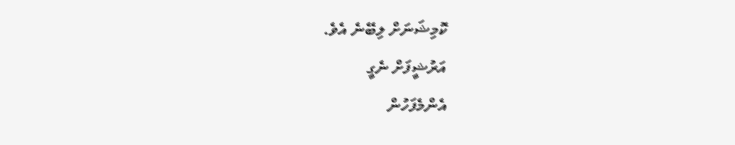ކޮމިޝަނަށް ލިބޭނެ އެވެ.
އަރުޝީފަށް ނެގީ
އެންމެފަހުން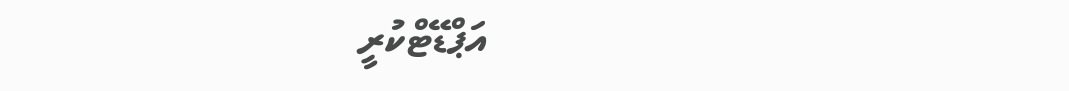އަޕްޑޭޓްކުރީ